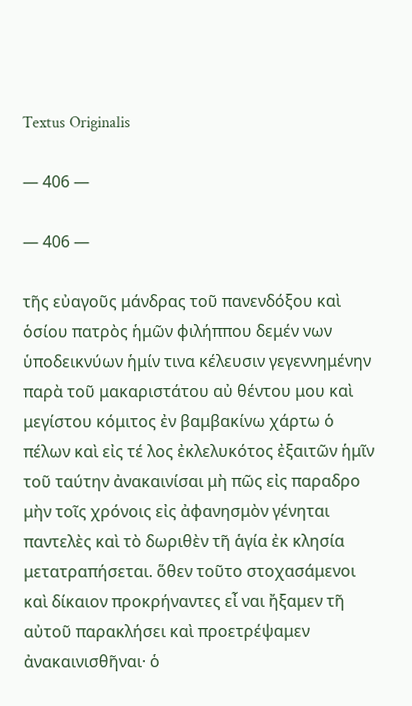Textus Originalis

— 406 —

— 406 —

τῆς εὐαγοῦς μάνδρας τοῦ πανενδόξου καὶ ὁσίου πατρὸς ἡμῶν φιλήππου δεμέν νων ὑποδεικνύων ἡμίν τινα κέλευσιν γεγεννημένην παρὰ τοῦ μακαριστάτου αὐ θέντου μου καὶ μεγίστου κόμιτος ἐν βαμβακίνω χάρτω ὁ πέλων καὶ εἰς τέ λος ἐκλελυκότος ἐξαιτῶν ἡμῖν τοῦ ταύτην ἀνακαινίσαι μὴ πῶς εἰς παραδρο μὴν τοῖς χρόνοις εἰς ἀφανησμὸν γένηται παντελὲς καὶ τὸ δωριθὲν τῆ ἁγία ἐκ κλησία μετατραπήσεται. ὅθεν τοῦτο στοχασάμενοι καὶ δίκαιον προκρήναντες εἶ ναι ἤξαμεν τῆ αὐτοῦ παρακλήσει καὶ προετρέψαμεν ἀνακαινισθῆναι· ὁ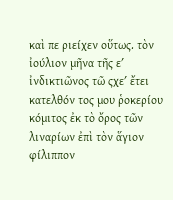καὶ πε ριείχεν οὕτως. τὸν ἰούλιον μῆνα τῆς εʹ ἰνδικτιῶνος τῶ ςχεʹ ἔτει κατελθόν τος μου ῥοκερίου κόμιτος ἐκ τὸ ὄρος τῶν λιναρίων ἐπὶ τὸν ἅγιον φίλιππον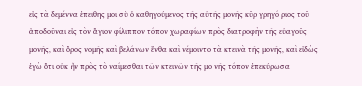εἰς τὰ δεμέννα ἐπειθης μοι σὺ ὁ καθηγούμενος τῆς αὐτῆς μονῆς κῦρ γρηγό ριος τοῦ ἀποδοῦναι εἰς τὸν ἅγιον φίλιππον τόπον χωραφίων πρὸς διατροφὴν τῆς εὐαγοῦς μονῆς, καὶ ὄρος νομῆς καὶ βελάνων ἔνθα καὶ νέμοιντο τὰ κτεινὰ τῆς μονῆς, καὶ εἰδὼς ἐγὼ ὅτι οὐκ ἦν πρὸς τὸ ναίμεσθαι τῶν κτεινῶν τῆς μο νῆς τόπον ἐπεκύρωσα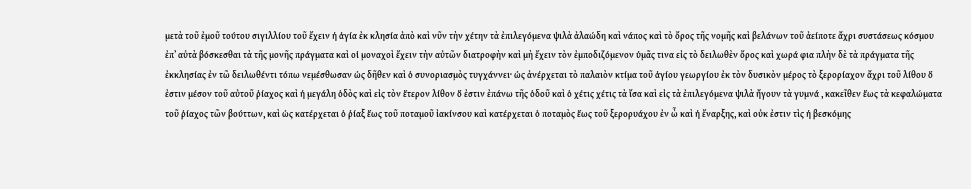μετὰ τοῦ ἐμοῦ τούτου σιγιλλίου τοῦ ἔχειν ἡ ἁγία ἐκ κλησία ἀπὸ καὶ νῦν τὴν χέτην τὰ ἐπιλεγόμενα ψιλὰ ἀλαώδη καὶ νάπος καὶ τὸ ὄρος τῆς νομῆς καὶ βελάνων τοῦ ἀείποτε ἄχρι συστάσεως κόσμου ἐπʼ αὐτὰ βόσκεσθαι τὰ τῆς μονῆς πράγματα καὶ οἱ μοναχοὶ ἔχειν τὴν αὐτῶν διατροφὴν καὶ μὴ ἔχειν τὸν ἐμποδιζόμενον ὑμᾶς τινα εἰς τὸ δειλωθὲν ὄρος καὶ χωρά φια πλὴν δὲ τὰ πράγματα τῆς ἐκκλησίας ἐν τῶ δειλωθέντι τόπω νεμέσθωσαν ὡς δῆθεν καὶ ὁ συνοριασμὸς τυγχάννει· ὡς ἀνέρχεται τὸ παλαιὸν κτίμα τοῦ ἁγίου γεωργίου ἐκ τὸν δυσικὸν μέρος τὸ ξερορίαχον ἄχρι τοῦ λίθου ὅ ἐστιν μέσον τοῦ αὐτοῦ ῥίαχος καὶ ἡ μεγάλη ὁδὸς καὶ εἰς τὸν ἕτερον λίθον ὅ ἐστιν ἐπάνω τῆς ὁδοῦ καὶ ὁ χέτις χέτις τὰ ἴσα καὶ εἰς τὰ ἐπιλεγόμενα ψιλὰ ἤγουν τὰ γυμνά , κακεῖθεν ἕως τὰ κεφαλώματα τοῦ ῥίαχος τῶν βούττων, καὶ ὡς κατέρχεται ὁ ῥίαξ ἕως τοῦ ποταμοῦ ἰακίνσου καὶ κατέρχεται ὁ ποταμὸς ἕως τοῦ ξερορυάχου ἐν ὦ καὶ ἡ ἔναρξης, καὶ οὐκ ἐστιν τὶς ἡ βεσκόμης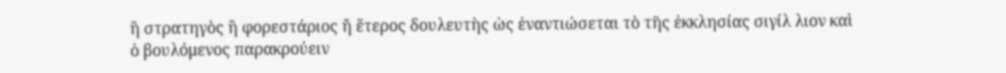ἣ στρατηγὸς ἣ φορεστάριος ἤ ἕτερος δουλευτὴς ὡς ἐναντιώσεται τὸ τῆς ἐκκλησίας σιγίλ λιον καὶ ὁ βουλόμενος παρακρούειν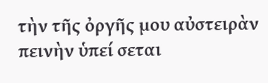τὴν τῆς ὀργῆς μου αὐστειρὰν πεινὴν ὑπεί σεται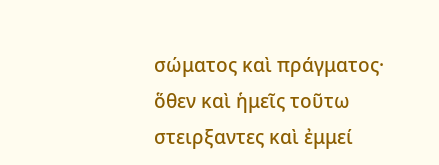σώματος καὶ πράγματος· ὅθεν καὶ ἡμεῖς τοῦτω στειρξαντες καὶ ἐμμεί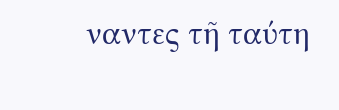ναντες τῆ ταύτη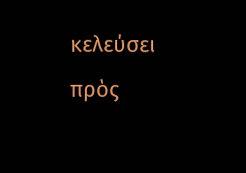κελεύσει πρὸς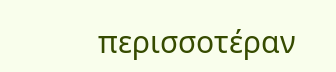περισσοτέραν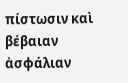πίστωσιν καὶ βέβαιαν ἀσφάλιαν